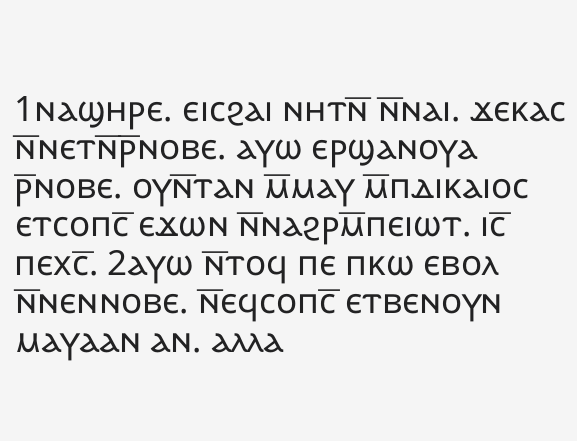1ⲛⲁϣⲏⲣⲉ. ⲉⲓⲥϩⲁⲓ ⲛⲏⲧⲛ̅ ⲛ̅ⲛⲁⲓ. ϫⲉⲕⲁⲥ ⲛ̅ⲛⲉⲧⲛ̅ⲣ̅ⲛⲟⲃⲉ. ⲁⲩⲱ ⲉⲣϣⲁⲛⲟⲩⲁ ⲣ̅ⲛⲟⲃⲉ. ⲟⲩⲛ̅ⲧⲁⲛ ⲙ̅ⲙⲁⲩ ⲙ̅ⲡⲇⲓⲕⲁⲓⲟⲥ ⲉⲧⲥⲟⲡⲥ̅ ⲉϫⲱⲛ ⲛ̅ⲛⲁϩⲣⲙ̅ⲡⲉⲓⲱⲧ. ⲓⲥ̅ ⲡⲉⲭⲥ̅. 2ⲁⲩⲱ ⲛ̅ⲧⲟϥ ⲡⲉ ⲡⲕⲱ ⲉⲃⲟⲗ ⲛ̅ⲛⲉⲛⲛⲟⲃⲉ. ⲛ̅ⲉϥⲥⲟⲡⲥ̅ ⲉⲧⲃⲉⲛⲟⲩⲛ ⲙⲁⲩⲁⲁⲛ ⲁⲛ. ⲁⲗⲗⲁ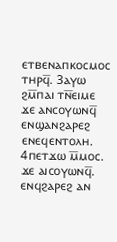ⲉⲧⲃⲉⲛⲁⲡⲕⲟⲥⲙⲟⲥ ⲧⲏⲣϥ̅. 3ⲁⲩⲱ ϩⲙ̅ⲡⲁⲓ ⲧⲛ̅ⲉⲓⲙⲉ ϫⲉ ⲁⲛⲥⲟⲩⲱⲛϥ̅ ⲉⲛϣⲁⲛϩⲁⲣⲉϩ ⲉⲛⲉϥⲉⲛⲧⲟⲗⲏ. 4ⲡⲉⲧϫⲱ ⲙ̅ⲙⲟⲥ. ϫⲉ ⲁⲓⲥⲟⲩⲱⲛϥ̅. ⲉⲛϥϩⲁⲣⲉϩ ⲁⲛ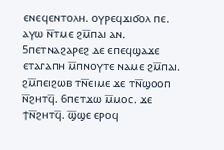ⲉⲛⲉϥⲉⲛⲧⲟⲗⲏ. ⲟⲩⲣⲉϥϫⲓϭⲟⲗ ⲡⲉ. ⲁⲩⲱ ⲛ̅ⲧⲙⲉ ϩⲙ̅ⲡⲁⲓ ⲁⲛ. 5ⲡⲉⲧⲛⲁϩⲁⲣⲉϩ ⲇⲉ ⲉⲡⲉϥϣⲁϫⲉ ⲉⲧⲁⲅⲁⲡⲏ ⲙ̅ⲡⲛⲟⲩⲧⲉ ⲛⲁⲙⲉ ϩⲙ̅ⲡⲁⲓ. ϩⲙ̅ⲡⲉⲓϩⲱⲃ ⲧⲛ̅ⲉⲓⲙⲉ ϫⲉ ⲧⲛ̅ϣⲟⲟⲡ ⲛ̅ϩⲏⲧϥ̅. 6ⲡⲉⲧϫⲱ ⲙ̅ⲙⲟⲥ. ϫⲉ ϯⲛ̅ϩⲏⲧϥ̅. ϣ̅ϣⲉ ⲉⲣⲟϥ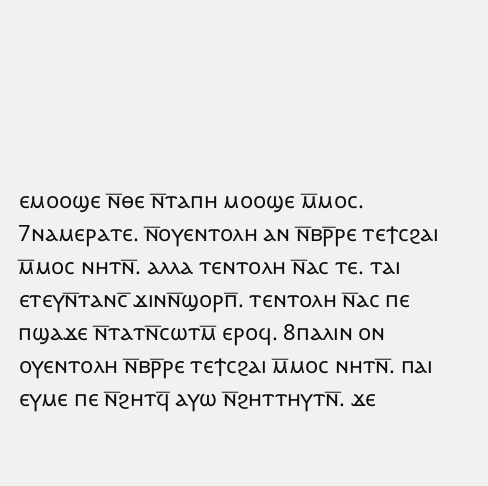ⲉⲙⲟⲟϣⲉ ⲛ̅ⲑⲉ ⲛ̅ⲧⲁⲡⲏ ⲙⲟⲟϣⲉ ⲙ̅ⲙⲟⲥ. 7ⲛⲁⲙⲉⲣⲁⲧⲉ. ⲛ̅ⲟⲩⲉⲛⲧⲟⲗⲏ ⲁⲛ ⲛ̅ⲃⲣ̅ⲣⲉ ⲧⲉϯⲥϩⲁⲓ ⲙ̅ⲙⲟⲥ ⲛⲏⲧⲛ̅. ⲁⲗⲗⲁ ⲧⲉⲛⲧⲟⲗⲏ ⲛ̅ⲁⲥ ⲧⲉ. ⲧⲁⲓ ⲉⲧⲉⲩⲛ̅ⲧⲁⲛⲥ̅ ϫⲓⲛⲛ̅ϣⲟⲣⲡ̅. ⲧⲉⲛⲧⲟⲗⲏ ⲛ̅ⲁⲥ ⲡⲉ ⲡϣⲁϫⲉ ⲛ̅ⲧⲁⲧⲛ̅ⲥⲱⲧⲙ̅ ⲉⲣⲟϥ. 8ⲡⲁⲗⲓⲛ ⲟⲛ ⲟⲩⲉⲛⲧⲟⲗⲏ ⲛ̅ⲃⲣ̅ⲣⲉ ⲧⲉϯⲥϩⲁⲓ ⲙ̅ⲙⲟⲥ ⲛⲏⲧⲛ̅. ⲡⲁⲓ ⲉⲩⲙⲉ ⲡⲉ ⲛ̅ϩⲏⲧϥ̅ ⲁⲩⲱ ⲛ̅ϩⲏⲧⲧⲏⲩⲧⲛ̅. ϫⲉ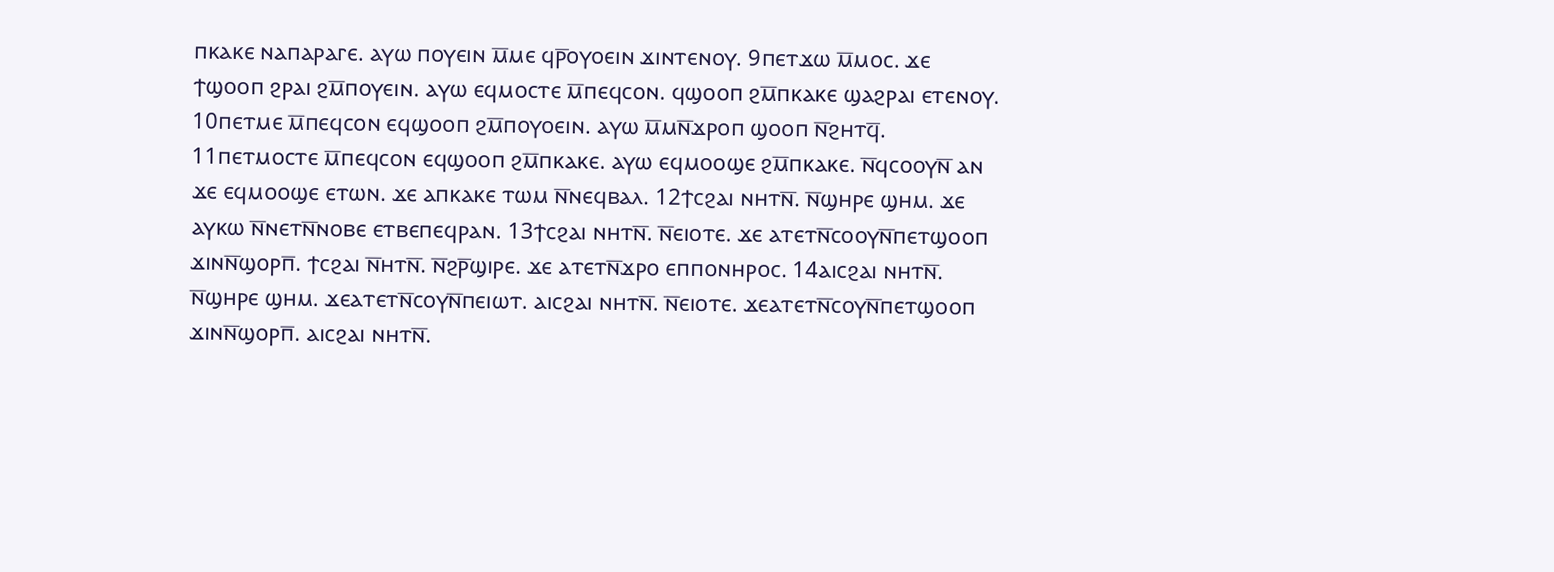ⲡⲕⲁⲕⲉ ⲛⲁⲡⲁⲣⲁⲅⲉ. ⲁⲩⲱ ⲡⲟⲩⲉⲓⲛ ⲙ̅ⲙⲉ ϥⲣ̅ⲟⲩⲟⲉⲓⲛ ϫⲓⲛⲧⲉⲛⲟⲩ. 9ⲡⲉⲧϫⲱ ⲙ̅ⲙⲟⲥ. ϫⲉ ϯϣⲟⲟⲡ ϩⲣⲁⲓ ϩⲙ̅ⲡⲟⲩⲉⲓⲛ. ⲁⲩⲱ ⲉϥⲙⲟⲥⲧⲉ ⲙ̅ⲡⲉϥⲥⲟⲛ. ϥϣⲟⲟⲡ ϩⲙ̅ⲡⲕⲁⲕⲉ ϣⲁϩⲣⲁⲓ ⲉⲧⲉⲛⲟⲩ. 10ⲡⲉⲧⲙⲉ ⲙ̅ⲡⲉϥⲥⲟⲛ ⲉϥϣⲟⲟⲡ ϩⲙ̅ⲡⲟⲩⲟⲉⲓⲛ. ⲁⲩⲱ ⲙ̅ⲙⲛ̅ϫⲣⲟⲡ ϣⲟⲟⲡ ⲛ̅ϩⲏⲧϥ̅. 11ⲡⲉⲧⲙⲟⲥⲧⲉ ⲙ̅ⲡⲉϥⲥⲟⲛ ⲉϥϣⲟⲟⲡ ϩⲙ̅ⲡⲕⲁⲕⲉ. ⲁⲩⲱ ⲉϥⲙⲟⲟϣⲉ ϩⲙ̅ⲡⲕⲁⲕⲉ. ⲛ̅ϥⲥⲟⲟⲩⲛ̅ ⲁⲛ ϫⲉ ⲉϥⲙⲟⲟϣⲉ ⲉⲧⲱⲛ. ϫⲉ ⲁⲡⲕⲁⲕⲉ ⲧⲱⲙ ⲛ̅ⲛⲉϥⲃⲁⲗ. 12ϯⲥϩⲁⲓ ⲛⲏⲧⲛ̅. ⲛ̅ϣⲏⲣⲉ ϣⲏⲙ. ϫⲉ ⲁⲩⲕⲱ ⲛ̅ⲛⲉⲧⲛ̅ⲛⲟⲃⲉ ⲉⲧⲃⲉⲡⲉϥⲣⲁⲛ. 13ϯⲥϩⲁⲓ ⲛⲏⲧⲛ̅. ⲛ̅ⲉⲓⲟⲧⲉ. ϫⲉ ⲁⲧⲉⲧⲛ̅ⲥⲟⲟⲩⲛ̅ⲡⲉⲧϣⲟⲟⲡ ϫⲓⲛⲛ̅ϣⲟⲣⲡ̅. ϯⲥϩⲁⲓ ⲛ̅ⲏⲧⲛ̅. ⲛ̅ϩⲣ̅ϣⲓⲣⲉ. ϫⲉ ⲁⲧⲉⲧⲛ̅ϫⲣⲟ ⲉⲡⲡⲟⲛⲏⲣⲟⲥ. 14ⲁⲓⲥϩⲁⲓ ⲛⲏⲧⲛ̅. ⲛ̅ϣⲏⲣⲉ ϣⲏⲙ. ϫⲉⲁⲧⲉⲧⲛ̅ⲥⲟⲩⲛ̅ⲡⲉⲓⲱⲧ. ⲁⲓⲥϩⲁⲓ ⲛⲏⲧⲛ̅. ⲛ̅ⲉⲓⲟⲧⲉ. ϫⲉⲁⲧⲉⲧⲛ̅ⲥⲟⲩⲛ̅ⲡⲉⲧϣⲟⲟⲡ ϫⲓⲛⲛ̅ϣⲟⲣⲡ̅. ⲁⲓⲥϩⲁⲓ ⲛⲏⲧⲛ̅.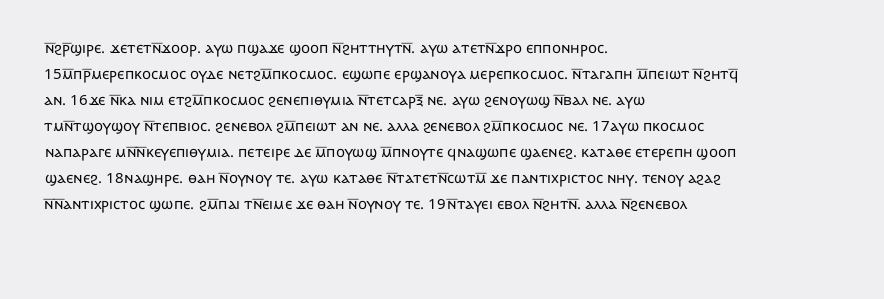ⲛ̅ϩⲣ̅ϣⲓⲣⲉ. ϫⲉⲧⲉⲧⲛ̅ϫⲟⲟⲣ. ⲁⲩⲱ ⲡϣⲁϫⲉ ϣⲟⲟⲡ ⲛ̅ϩⲏⲧⲧⲏⲩⲧⲛ̅. ⲁⲩⲱ ⲁⲧⲉⲧⲛ̅ϫⲣⲟ ⲉⲡⲡⲟⲛⲏⲣⲟⲥ. 15ⲙ̅ⲡⲣ̅ⲙⲉⲣⲉⲡⲕⲟⲥⲙⲟⲥ ⲟⲩⲇⲉ ⲛⲉⲧϩⲙ̅ⲡⲕⲟⲥⲙⲟⲥ. ⲉϣⲱⲡⲉ ⲉⲣϣⲁⲛⲟⲩⲁ ⲙⲉⲣⲉⲡⲕⲟⲥⲙⲟⲥ. ⲛ̅ⲧⲁⲅⲁⲡⲏ ⲙ̅ⲡⲉⲓⲱⲧ ⲛ̅ϩⲏⲧϥ̅ ⲁⲛ. 16ϫⲉ ⲛ̅ⲕⲁ ⲛⲓⲙ ⲉⲧϩⲙ̅ⲡⲕⲟⲥⲙⲟⲥ ϩⲉⲛⲉⲡⲓⲑⲩⲙⲓⲁ ⲛ̅ⲧⲉⲧⲥⲁⲣⲝ̅ ⲛⲉ. ⲁⲩⲱ ϩⲉⲛⲟⲩⲱϣ ⲛ̅ⲃⲁⲗ ⲛⲉ. ⲁⲩⲱ ⲧⲙⲛ̅ⲧϣⲟⲩϣⲟⲩ ⲛ̅ⲧⲉⲡⲃⲓⲟⲥ. ϩⲉⲛⲉⲃⲟⲗ ϩⲙ̅ⲡⲉⲓⲱⲧ ⲁⲛ ⲛⲉ. ⲁⲗⲗⲁ ϩⲉⲛⲉⲃⲟⲗ ϩⲙ̅ⲡⲕⲟⲥⲙⲟⲥ ⲛⲉ. 17ⲁⲩⲱ ⲡⲕⲟⲥⲙⲟⲥ ⲛⲁⲡⲁⲣⲁⲅⲉ ⲙⲛ̅ⲛ̅ⲕⲉⲩⲉⲡⲓⲑⲩⲙⲓⲁ. ⲡⲉⲧⲉⲓⲣⲉ ⲇⲉ ⲙ̅ⲡⲟⲩⲱϣ ⲙ̅ⲡⲛⲟⲩⲧⲉ ϥⲛⲁϣⲱⲡⲉ ϣⲁⲉⲛⲉϩ. ⲕⲁⲧⲁⲑⲉ ⲉⲧⲉⲣⲉⲡⲏ ϣⲟⲟⲡ ϣⲁⲉⲛⲉϩ. 18ⲛⲁϣⲏⲣⲉ. ⲑⲁⲏ ⲛ̅ⲟⲩⲛⲟⲩ ⲧⲉ. ⲁⲩⲱ ⲕⲁⲧⲁⲑⲉ ⲛ̅ⲧⲁⲧⲉⲧⲛ̅ⲥⲱⲧⲙ̅ ϫⲉ ⲡⲁⲛⲧⲓⲭⲣⲓⲥⲧⲟⲥ ⲛⲏⲩ. ⲧⲉⲛⲟⲩ ⲁϩⲁϩ ⲛ̅ⲛ̅ⲁⲛⲧⲓⲭⲣⲓⲥⲧⲟⲥ ϣⲱⲡⲉ. ϩⲙ̅ⲡⲁⲓ ⲧⲛ̅ⲉⲓⲙⲉ ϫⲉ ⲑⲁⲏ ⲛ̅ⲟⲩⲛⲟⲩ ⲧⲉ. 19ⲛ̅ⲧⲁⲩⲉⲓ ⲉⲃⲟⲗ ⲛ̅ϩⲏⲧⲛ̅. ⲁⲗⲗⲁ ⲛ̅ϩⲉⲛⲉⲃⲟⲗ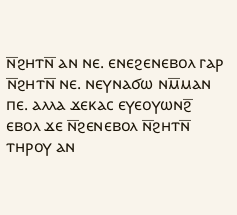ⲛ̅ϩⲏⲧⲛ̅ ⲁⲛ ⲛⲉ. ⲉⲛⲉϩⲉⲛⲉⲃⲟⲗ ⲅⲁⲣ ⲛ̅ϩⲏⲧⲛ̅ ⲛⲉ. ⲛⲉⲩⲛⲁϭⲱ ⲛⲙ̅ⲙⲁⲛ ⲡⲉ. ⲁⲗⲗⲁ ϫⲉⲕⲁⲥ ⲉⲩⲉⲟⲩⲱⲛϩ̅ ⲉⲃⲟⲗ ϫⲉ ⲛ̅ϩⲉⲛⲉⲃⲟⲗ ⲛ̅ϩⲏⲧⲛ̅ ⲧⲏⲣⲟⲩ ⲁⲛ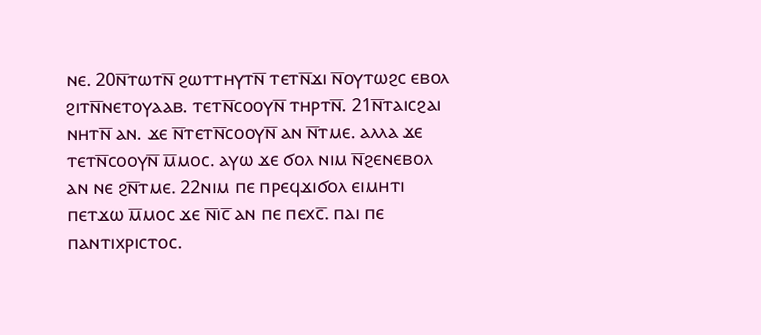ⲛⲉ. 20ⲛ̅ⲧⲱⲧⲛ̅ ϩⲱⲧⲧⲏⲩⲧⲛ̅ ⲧⲉⲧⲛ̅ϫⲓ ⲛ̅ⲟⲩⲧⲱϩⲥ ⲉⲃⲟⲗ ϩⲓⲧⲛ̅ⲛⲉⲧⲟⲩⲁⲁⲃ. ⲧⲉⲧⲛ̅ⲥⲟⲟⲩⲛ̅ ⲧⲏⲣⲧⲛ̅. 21ⲛ̅ⲧⲁⲓⲥϩⲁⲓ ⲛⲏⲧⲛ̅ ⲁⲛ. ϫⲉ ⲛ̅ⲧⲉⲧⲛ̅ⲥⲟⲟⲩⲛ̅ ⲁⲛ ⲛ̅ⲧⲙⲉ. ⲁⲗⲗⲁ ϫⲉ ⲧⲉⲧⲛ̅ⲥⲟⲟⲩⲛ̅ ⲙ̅ⲙⲟⲥ. ⲁⲩⲱ ϫⲉ ϭⲟⲗ ⲛⲓⲙ ⲛ̅ϩⲉⲛⲉⲃⲟⲗ ⲁⲛ ⲛⲉ ϩⲛ̅ⲧⲙⲉ. 22ⲛⲓⲙ ⲡⲉ ⲡⲣⲉϥϫⲓϭⲟⲗ ⲉⲓⲙⲏⲧⲓ ⲡⲉⲧϫⲱ ⲙ̅ⲙⲟⲥ ϫⲉ ⲛ̅ⲓⲥ̅ ⲁⲛ ⲡⲉ ⲡⲉⲭⲥ̅. ⲡⲁⲓ ⲡⲉ ⲡⲁⲛⲧⲓⲭⲣⲓⲥⲧⲟⲥ.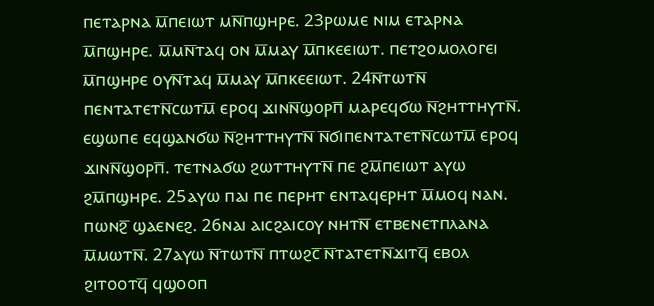ⲡⲉⲧⲁⲣⲛⲁ ⲙ̅ⲡⲉⲓⲱⲧ ⲙⲛ̅ⲡϣⲏⲣⲉ. 23ⲣⲱⲙⲉ ⲛⲓⲙ ⲉⲧⲁⲣⲛⲁ ⲙ̅ⲡϣⲏⲣⲉ. ⲙ̅ⲙⲛ̅ⲧⲁϥ ⲟⲛ ⲙ̅ⲙⲁⲩ ⲙ̅ⲡⲕⲉⲉⲓⲱⲧ. ⲡⲉⲧϩⲟⲙⲟⲗⲟⲅⲉⲓ ⲙ̅ⲡϣⲏⲣⲉ ⲟⲩⲛ̅ⲧⲁϥ ⲙ̅ⲙⲁⲩ ⲙ̅ⲡⲕⲉⲉⲓⲱⲧ. 24ⲛ̅ⲧⲱⲧⲛ̅ ⲡⲉⲛⲧⲁⲧⲉⲧⲛ̅ⲥⲱⲧⲙ̅ ⲉⲣⲟϥ ϫⲓⲛⲛ̅ϣⲟⲣⲡ̅ ⲙⲁⲣⲉϥϭⲱ ⲛ̅ϩⲏⲧⲧⲏⲩⲧⲛ̅. ⲉϣⲱⲡⲉ ⲉϥϣⲁⲛϭⲱ ⲛ̅ϩⲏⲧⲧⲏⲩⲧⲛ̅ ⲛ̅ϭⲓⲡⲉⲛⲧⲁⲧⲉⲧⲛ̅ⲥⲱⲧⲙ̅ ⲉⲣⲟϥ ϫⲓⲛⲛ̅ϣⲟⲣⲡ̅. ⲧⲉⲧⲛⲁϭⲱ ϩⲱⲧⲧⲏⲩⲧⲛ̅ ⲡⲉ ϩⲙ̅ⲡⲉⲓⲱⲧ ⲁⲩⲱ ϩⲙ̅ⲡϣⲏⲣⲉ. 25ⲁⲩⲱ ⲡⲁⲓ ⲡⲉ ⲡⲉⲣⲏⲧ ⲉⲛⲧⲁϥⲉⲣⲏⲧ ⲙ̅ⲙⲟϥ ⲛⲁⲛ. ⲡⲱⲛϩ̅ ϣⲁⲉⲛⲉϩ. 26ⲛⲁⲓ ⲁⲓⲥϩⲁⲓⲥⲟⲩ ⲛⲏⲧⲛ̅ ⲉⲧⲃⲉⲛⲉⲧⲡⲗⲁⲛⲁ ⲙ̅ⲙⲱⲧⲛ̅. 27ⲁⲩⲱ ⲛ̅ⲧⲱⲧⲛ̅ ⲡⲧⲱϩⲥ̅ ⲛ̅ⲧⲁⲧⲉⲧⲛ̅ϫⲓⲧϥ̅ ⲉⲃⲟⲗ ϩⲓⲧⲟⲟⲧϥ̅ ϥϣⲟⲟⲡ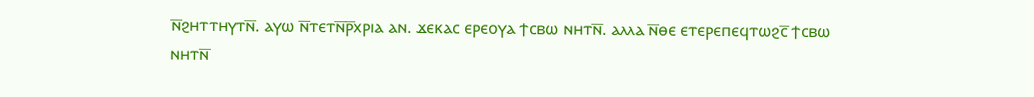ⲛ̅ϩⲏⲧⲧⲏⲩⲧⲛ̅. ⲁⲩⲱ ⲛ̅ⲧⲉⲧⲛ̅ⲣ̅ⲭⲣⲓⲁ ⲁⲛ. ϫⲉⲕⲁⲥ ⲉⲣⲉⲟⲩⲁ ϯⲥⲃⲱ ⲛⲏⲧⲛ̅. ⲁⲗⲗⲁ ⲛ̅ⲑⲉ ⲉⲧⲉⲣⲉⲡⲉϥⲧⲱϩⲥ̅ ϯⲥⲃⲱ ⲛⲏⲧⲛ̅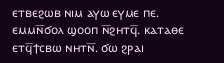ⲉⲧⲃⲉϩⲱⲃ ⲛⲓⲙ ⲁⲩⲱ ⲉⲩⲙⲉ ⲡⲉ. ⲉⲙⲙⲛ̅ϭⲟⲗ ϣⲟⲟⲡ ⲛ̅ϩⲏⲧϥ̅. ⲕⲁⲧⲁⲑⲉ ⲉⲧϥ̅ϯⲥⲃⲱ ⲛⲏⲧⲛ̅. ϭⲱ ϩⲣⲁⲓ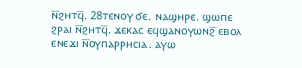ⲛ̅ϩⲏⲧϥ̅. 28ⲧⲉⲛⲟⲩ ϭⲉ. ⲛⲁϣⲏⲣⲉ. ϣⲱⲡⲉ ϩⲣⲁⲓ ⲛ̅ϩⲏⲧϥ̅. ϫⲉⲕⲁⲥ ⲉϥϣⲁⲛⲟⲩⲱⲛϩ̅ ⲉⲃⲟⲗ ⲉⲛⲉϫⲓ ⲛ̅ⲟⲩⲡⲁⲣⲣⲏⲥⲓⲁ. ⲁⲩⲱ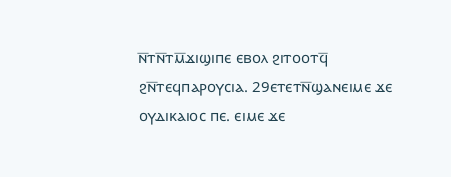ⲛ̅ⲧⲛ̅ⲧⲙ̅ϫⲓϣⲓⲡⲉ ⲉⲃⲟⲗ ϩⲓⲧⲟⲟⲧϥ̅ ϩⲛ̅ⲧⲉϥⲡⲁⲣⲟⲩⲥⲓⲁ. 29ⲉⲧⲉⲧⲛ̅ϣⲁⲛⲉⲓⲙⲉ ϫⲉ ⲟⲩⲇⲓⲕⲁⲓⲟⲥ ⲡⲉ. ⲉⲓⲙⲉ ϫⲉ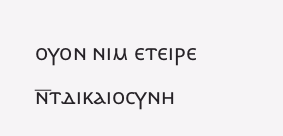ⲟⲩⲟⲛ ⲛⲓⲙ ⲉⲧⲉⲓⲣⲉ ⲛ̅ⲧⲇⲓⲕⲁⲓⲟⲥⲩⲛⲏ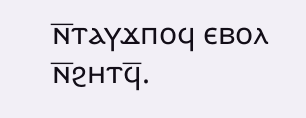ⲛ̅ⲧⲁⲩϫⲡⲟϥ ⲉⲃⲟⲗ ⲛ̅ϩⲏⲧϥ̅.